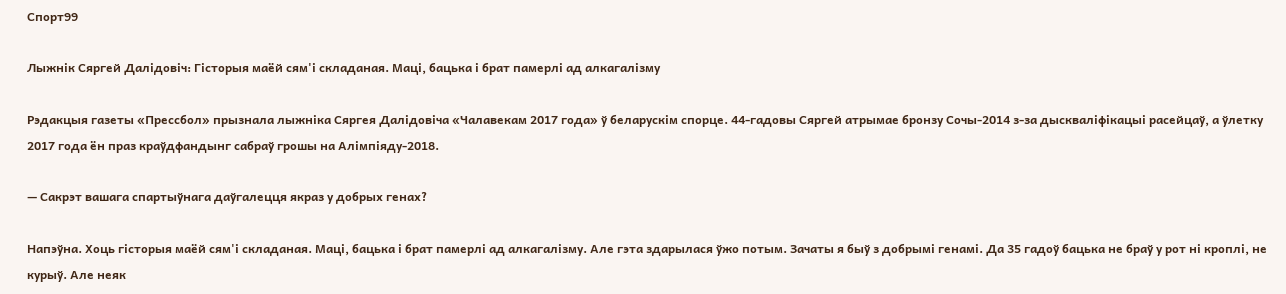Спорт99

Лыжнік Сяргей Далідовіч: Гісторыя маёй сям'і складаная. Маці, бацька і брат памерлі ад алкагалізму

Рэдакцыя газеты «Прессбол» прызнала лыжніка Сяргея Далідовіча «Чалавекам 2017 года» ў беларускім спорце. 44-гадовы Сяргей атрымае бронзу Сочы-2014 з-за дыскваліфікацыі расейцаў, а ўлетку 2017 года ён праз краўдфандынг сабраў грошы на Алімпіяду-2018.

— Сакрэт вашага спартыўнага даўгалецця якраз у добрых генах?

Напэўна. Хоць гісторыя маёй сям'і складаная. Маці, бацька і брат памерлі ад алкагалізму. Але гэта здарылася ўжо потым. Зачаты я быў з добрымі генамі. Да 35 гадоў бацька не браў у рот ні кроплі, не курыў. Але неяк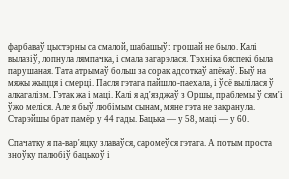фарбаваў цыстэрны са смалой, шабашыў: грошай не было. Калі вылазіў, лопнула лямпачка, і смала загарэлася. Тэхніка бяспекі была парушаная. Тата атрымаў больш за сорак адсоткаў апёкаў. Быў на мяжы жыцця і смерці. Пасля гэтага пайшло-паехала, і ўсё вылілася ў алкагалізм. Гэтак жа і маці. Калі я ад'язджаў з Оршы, праблемы ў сям'і ўжо меліся. Але я быў любімым сынам, мяне гэта не закранула. Старэйшы брат памёр у 44 гады. Бацька — у 58, маці — у 60.

Спачатку я па-вар'яцку злаваўся, саромеўся гэтага. А потым проста зноўку палюбіў бацькоў і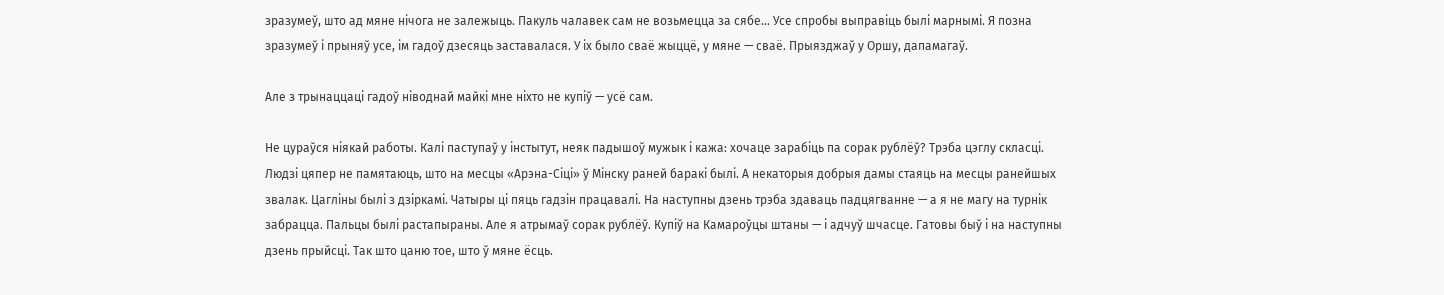зразумеў, што ад мяне нічога не залежыць. Пакуль чалавек сам не возьмецца за сябе… Усе спробы выправіць былі марнымі. Я позна зразумеў і прыняў усе, ім гадоў дзесяць заставалася. У іх было сваё жыццё, у мяне — сваё. Прыязджаў у Оршу, дапамагаў.

Але з трынаццаці гадоў ніводнай майкі мне ніхто не купіў — усё сам.

Не цураўся ніякай работы. Калі паступаў у інстытут, неяк падышоў мужык і кажа: хочаце зарабіць па сорак рублёў? Трэба цэглу скласці. Людзі цяпер не памятаюць, што на месцы «Арэна-Сіці» ў Мінску раней баракі былі. А некаторыя добрыя дамы стаяць на месцы ранейшых звалак. Цагліны былі з дзіркамі. Чатыры ці пяць гадзін працавалі. На наступны дзень трэба здаваць падцягванне — а я не магу на турнік забрацца. Пальцы былі растапыраны. Але я атрымаў сорак рублёў. Купіў на Камароўцы штаны — і адчуў шчасце. Гатовы быў і на наступны дзень прыйсці. Так што цаню тое, што ў мяне ёсць.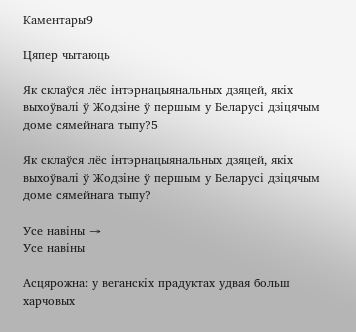Каментары9

Цяпер чытаюць

Як склаўся лёс інтэрнацыянальных дзяцей, якіх выхоўвалі ў Жодзіне ў першым у Беларусі дзіцячым доме сямейнага тыпу?5

Як склаўся лёс інтэрнацыянальных дзяцей, якіх выхоўвалі ў Жодзіне ў першым у Беларусі дзіцячым доме сямейнага тыпу?

Усе навіны →
Усе навіны

Асцярожна: у веганскіх прадуктах удвая больш харчовых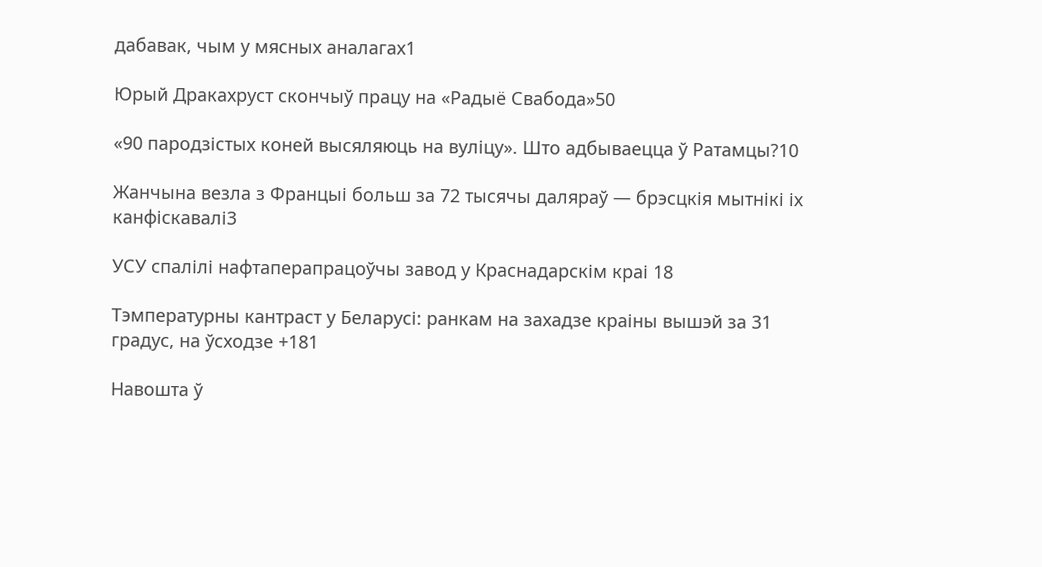дабавак, чым у мясных аналагах1

Юрый Дракахруст скончыў працу на «Радыё Свабода»50

«90 пародзістых коней высяляюць на вуліцу». Што адбываецца ў Ратамцы?10

Жанчына везла з Францыі больш за 72 тысячы даляраў — брэсцкія мытнікі іх канфіскавалі3

УСУ спалілі нафтаперапрацоўчы завод у Краснадарскім краі 18

Тэмпературны кантраст у Беларусі: ранкам на захадзе краіны вышэй за 31 градус, на ўсходзе +181

Навошта ў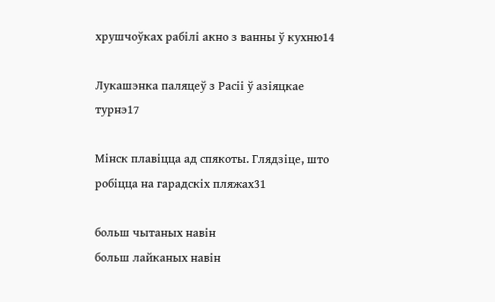хрушчоўках рабілі акно з ванны ў кухню14

Лукашэнка паляцеў з Расіі ў азіяцкае турнэ17

Мінск плавіцца ад спякоты. Глядзіце, што робіцца на гарадскіх пляжах31

больш чытаных навін
больш лайканых навін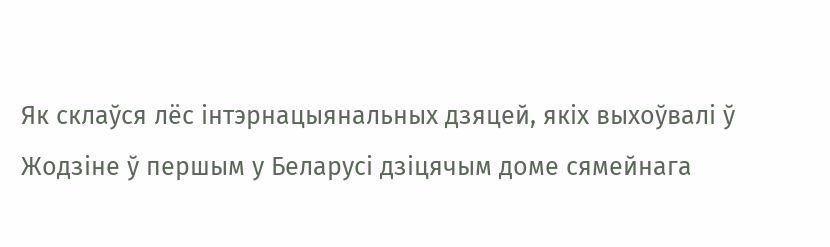Як склаўся лёс інтэрнацыянальных дзяцей, якіх выхоўвалі ў Жодзіне ў першым у Беларусі дзіцячым доме сямейнага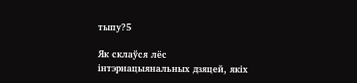тыпу?5

Як склаўся лёс інтэрнацыянальных дзяцей, якіх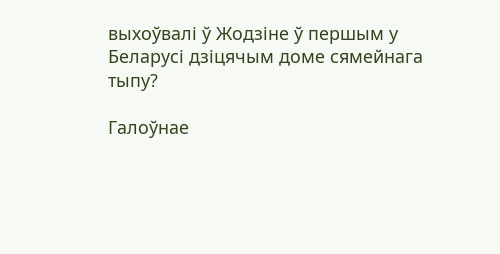выхоўвалі ў Жодзіне ў першым у Беларусі дзіцячым доме сямейнага тыпу?

Галоўнае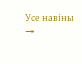Усе навіны →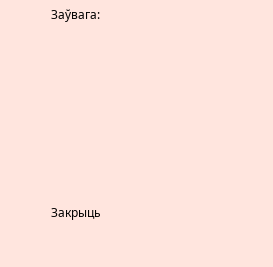Заўвага:









Закрыць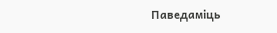Паведаміць